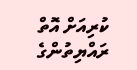ކުރިއަށް އޮތް ރައްޔިތުންގެ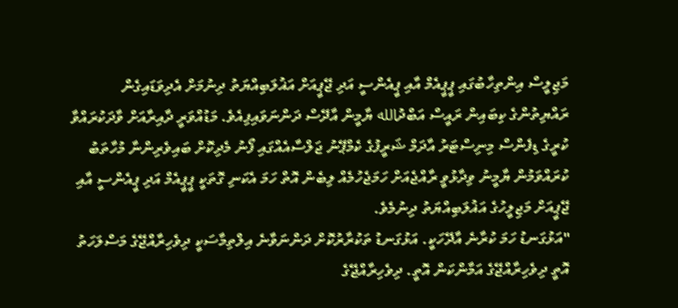މަޖިލީސް އިންތިހާބުގައި ޕީޕީއެމް އާއި ޕީއެންސީ އަދި ޖޭޕީއަށް އަޣުލަބިއްޔަތު ދިނުމަށް އެދިވަޑައިގެން ރައްޔިތުންގެ ކިބައިން ރައީސް އަބްދުالله ޔާމީން އާދޭސް ދަންނަވައިފިއެވެ. މަޑުއްވަރީ ދާއިރާއަށް ވާދަކުރައްވާ ކުރީގެ ޑިފެންސް މިނިސްޓަރު އާދަމް ޝަރީފުގެ ކެމްޕޭނު ޖަލްސާއެއްގައި ފޯނު މެދިކޮށް ބައިވެރިންނާ މުހާތަބު ކުރައްވަމުން ޔާމީނު ވިދާޅުވީ ރާއްޖެއަށް ހަމަޖެހުމެއް ލިބެން އޮތް ހަމަ އެކަނި ގޮތަކީ ޕީޕީއެމް އަދި ޕީއެންސީ އާއި ޖޭޕީއަށް މަޖިލީހުގެ އަޣުލަބިއްޔަތު ދިނުމެވެ.
"އަޅުގަނޑު ހަމަ ކުރާނެ އާދޭހަކީ. އަޅުގަނޑު ތަކުރާރުކޮށް ދަންނަވާނެ އިލްތިމާސަކީ ދިވެހިރާއްޖޭގެ މަސްލަހަތު އޮތީ ދިވެހިރާއްޖޭގެ އަމާންކަން އޮތީ. ދިވެހިރާއްޖޭގެ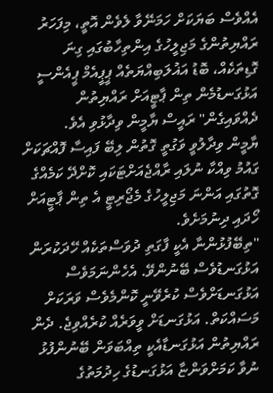އެއްވެސް ބަޔަކަށް ހަމަނޭވާ ލެވެން އޮތީ، މިފަހަރު ރައްޔިތުންގެ މަޖިލީހުގެ އިންތިހާބުގައި ގިނަ ގޮޑިތަކެއް، ބޮޑު އަޣުލަބިއްޔަތެއް ޕީޕީއެމް ޕީއެންސީ އަޅުގަނޑުމެން ތިން ޕާޓީއަށް ރައްޔިތުން ދެއްވައިގެން" ރައީސް ޔާމީން ވިދާޅުވި އެވެ.
ޔާމީން ވިދާލުވީ ވަގުތީ ގޮތުން ލިބޭ ފައިސާ ފޮއްޗަކަށް ގައުމު ވިއްކާ ނުލައި ރާއްޖެއަށްޓަކައި ކޮށްދޭ ކަމެއްގެ ގޮތުގައި އަންނަ މަޖިލީހުގެ މެޖޯރިޓީ އެ ތިން ޕާޓީއަށް ހޯދައި ދިނުމަށެވެ.
"ތިބޭފުޅުންނާ އެކީ ފާގަތި ދުވަސްތަކެއް ހޭދަކުރަން އަޅުގަނޑުވެސް ބޭނުންވޭ. އެހެންނަމަވެސް އަޅުގަނޑަށްވެސް ކުރެވޭނީ ކޮންމެވެސް ވަރަކަށް މަސައްކަތް. އަޅުގަނޑަށް ވީވަރެއް ކުރެއްވިޖެ. ދެން ރައްޔިތުން އަޅުގަނޑާއެކީ ތިއްބަވަން ބޭނުންފުޅު ނުވާ ކަމަށްވަންޏާ އަޅުގަނޑުގެ ހިދުމަތުގެ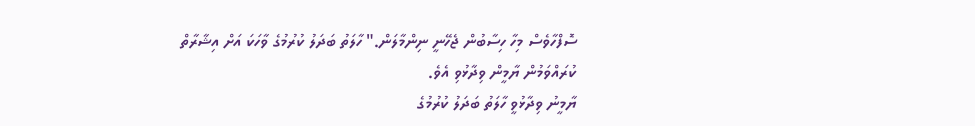ސޮފްހާވެސް މިހާ ހިސާބުން ޖެހޭނީ ނިންމާލަން." ހާލަތު ބަދަލު ކުރުމުގެ ވާހަކަ އަށް އިޝާރާތް ކުރައްވަމުން ޔާމީން ވިދާޅުވި އެވެ.
ޔާމީނު ވިދާޅުވީ ހާލަތު ބަދަލު ކުރުމުގެ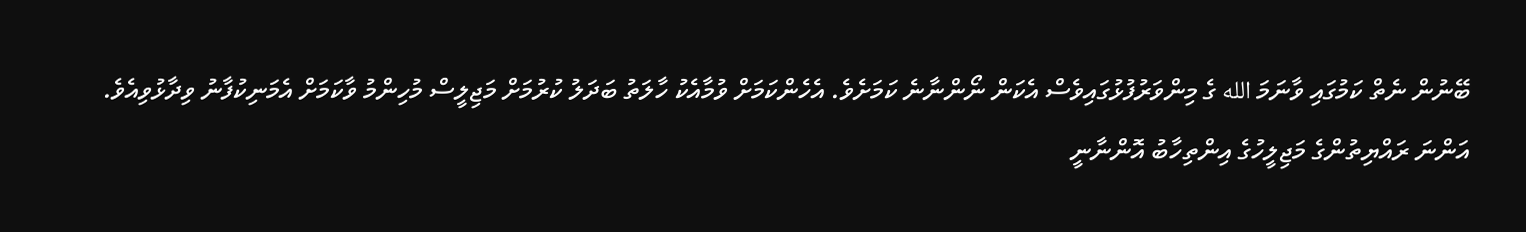ބޭނުން ނެތް ކަމުގައި ވާނަމަ الله ގެ މިންވަރުފުޅުގައިވެސް އެކަން ނޯންނާނެ ކަމަށެވެ. އެހެންކަމަށް ވުމާއެކު ހާލަތު ބަދަލު ކުރުމަށް މަޖިލީސް މުހިންމު ވާކަމަށް އެމަނިކުފާނު ވިދާޅުވިއެވެ.
އަންނަ ރައްޔިތުންގެ މަޖިލީހުގެ އިންތިހާބު އޮންނާނީ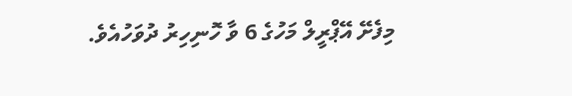މިފެށޭ އޭޕްރީލް މަހުގެ 6 ވާ ހޮނިހިރު ދުވަހުއެވެ.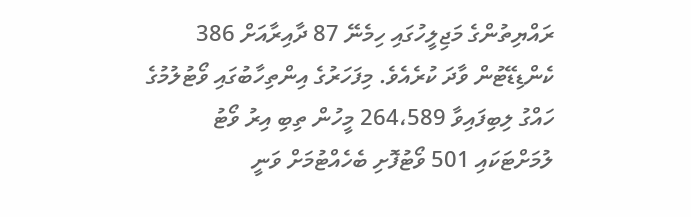ރައްޔިތުންގެ މަޖިލީހުގައި ހިމެނޭ 87 ދާއިރާއަށް 386 ކެންޑިޑޭޓުން ވާދަ ކުރެއެވެ. މިފަހަރުގެ އިންތިހާބުގައި ވޯޓުލުމުގެ ހައްގު ލިބިފައިވާ 264،589 މީހުން ތިބި އިރު ވޯޓު ލުމަށްޓަކައި 501 ވޯޓުފޮށި ބެހެއްޓުމަށް ވަނީ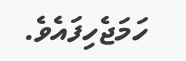ހަމަޖެހިފައެވެ.